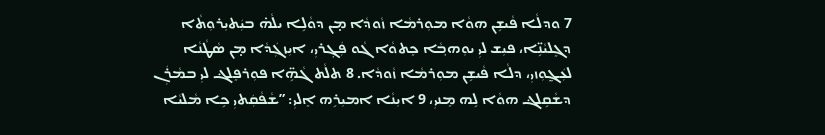7 ܘܕܠܵܐ ܦܵܝܫܹܢ ܗܘܵܐ ܡܘܼܪܡܵܐ ܙܵܘܕܵܐ ܡ̣ܢ ܕܘܵܠܹܐ ܝܠܵܗ̇ ܒܝܲܬܝܼܪܘܼܬܵܐ ܕܓܸܠܝܵܢܹ̈ܐ، ܦܝܼܫ ܠܝܼ ܝܘܼܗܒ݂ܵܐ ܟܸܬܘܵܐ ܓܵܘ ܦܲܓ݂ܪܝܼ، ܐܝܼܙܓܲܕܵܐ ܡ̣ܢ ܣܵܛܵܢܵܐ ܠܥܲܓ̰ܘܼܙܝܼ، ܕܠܵܐ ܦܵܝܫܹܢ ܡܘܼܪܡܵܐ ܙܵܘܕܵܐ. 8 ܬܠܵܬ ܓܵܗܹ̈ܐ ܦܘܼܪܦܸܠܔ ܠܝܼ ܒܡܵܪܲܢ ܕܫܵܩܹܠܔ ܗܘܵܐ ܠܹܗ ܡܸܢܝܼ، 9 ܐܝܼܢܵܐ ܐܡܝܼܪܹܗ ܐܸܠܝܼ: ”ܫܵܦܵܩܲܬܝܼ ܟܹܐ ܡܵܠܝܵܐ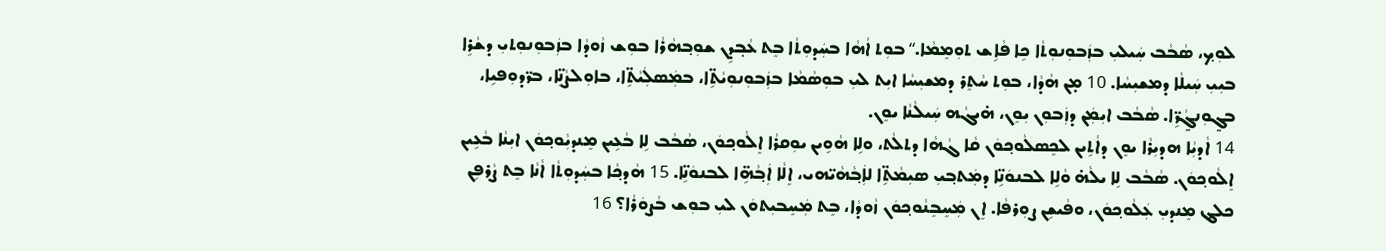ܠܘܼܟ݂، ܣܵܒܵܒ ܚܲܝܠܝܼ ܒܙܲܒܘܼܢܘܼܬܵܐ ܟܹܐ ܦܵܐܹܫ ܬܘܼܡܸܡܵܐ.“ ܒܘܼܬ ܐܵܗܵܐ ܒܚܲܕܘܼܬܵܐ ܒܸܬ ܥܵܒ݂ܕܹܢ ܫܘܼܒ݂ܗܵܪܵܐ ܒܘܼܫ ܙܵܘܕܵܐ ܒܙܲܒܘܼܢܘܼܬܝܼ ܕܫܵܪܹܐ ܒܝܼܝܼ ܚܲܝܠܵܐ ܕܡܫܝܼܚܵܐ. 10 ܡ̣ܢ ܗܵܕܵܐ، ܒܘܼܬ ܚܵܬܸܪ ܕܡܫܝܼܚܵܐ ܐܝܼܬ ܠܝܼ ܒܘܼܣܵܡܵܐ ܒܙܲܒܘܼܢܘܼܝܵܬܹ̈ܐ، ܒܡܲܣܠܲܝܵܬܹ̈ܐ، ܒܐܘܼܠܨܵܢܹ̈ܐ، ܒܪ̈ܕܘܼܦܝܹܐ، ܒܓ̰ܘܼܢܓ̰ܵܪܹ̈ܐ. ܣܵܒܵܒ ܐܝܼܡܲܢ ܕܙܲܒܘܼܢ ܝܼܘܸܢ، ܗ̇ܝܓܵܗ ܚܲܝܠܵܢܵܐ ܝܘܸܢ.
14 ܐܵܕܝܼܵܐ ܗܕܝܼܪܵܐ ܝܘܸܢ ܕܐܵܬܹܝܢ ܠܟܸܣܠܵܘܟ݂ܘܿܢ ܩܵܐ ܓܵܗܵܐ ܕܬܠܵܬ، ܘܠܹܐ ܗܵܘܹܝܢ ܝܘܼܩܪܵܐ ܐܸܠܵܘܟ݂ܘܿܢ، ܣܵܒܵܒ ܠܹܐ ܒܵܥܹܝܢ ܡܸܢܕܝܼܵܘܟ݂ܘܿܢ ܐܝܼܢܵܐ ܒܵܥܹܝܢ ܐܸܠܵܘܟ݂ܘܿܢ. ܣܵܒܵܒ ܠܹܐ ܝܠܵܗ̇ ܘܵܠܹܐ ܠܒܢܘܿܢܹ̈ܐ ܕܡܲܬܒ݂ܝܼ ܣܝܼܡܵܬܹ̈ܐ ܠܐܲܒ݂ܵܗܵܝ̈ܗܝ، ܐܸܠܵܐ ܐܲܒ݂ܵܗܹ̈ܐ ܠܒܢܘܿܢܹ̈ܐ. 15 ܗܵܕܟ݂ܵܐ ܒܚܲܕܘܼܬܵܐ ܐܵܢܵܐ ܒܸܬ ܨܵܪܦܹܢ ܟܠܔ ܡܸܢܕܝܼ ܥܲܠܵܘܟ݂ܘܿܢ، ܘܦܵܝܫܹܢ ܨܘܼܪܦܵܐ. ܐܸܢ ܡܲܚܸܒܸܢܵܘܟ݂ܘܿܢ ܙܵܘܕܵܐ، ܒܸܬ ܡܲܚܸܒܝܼܬܘܿܢ ܠܝܼ ܒܘܼܫ ܒܵܨܘܿܪܵܐ؟ 16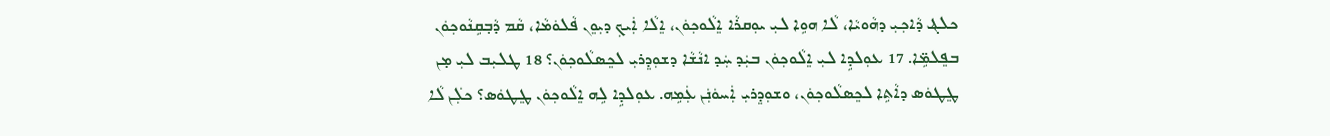ܟܠܔ ܕܵܐܟ݂ܝܼ ܕܗܵܘܝܵܐ، ܠܵܐ ܗܘܹܐ ܠܝܼ ܝܘܼܩܪܵܐ ܐܸܠܵܘܟ݂ܘܿܢ، ܐܸܠܵܐ ܐܲܝܟ݂ ܕܝܼܘܸܢ ܦܵܠܘܿܡܵܐ، ܩܵܡ ܕܵܒ݂ܩܹܢܵܘܟ݂ܘܿܢ ܒܦܸܠܡܹ̈ܐ. 17 ܥܘܼܠܕܹܐ ܠܝܼ ܐܸܠܵܘܟ݂ܘܿܢ ܒܝܲܕ ܚܲܕ ܐܢܵܫܵܐ ܕܫܘܼܕܸܪܝܼ ܠܟܸܣܠܵܘܟ݂ܘܿܢ؟ 18 ܛܠܝܼܒ ܠܝܼ ܡ̣ܢ ܛܸܛܘܿܣ ܕܐܵܬܹܐ ܠܟܸܣܠܵܘܟ݂ܘܿܢ، ܘܫܘܼܕܸܪܝܼ ܐܲܚܘܿܢܲܢ ܥܲܡܹܗ. ܥܘܼܠܕܹܐ ܠܹܗ ܐܸܠܵܘܟ݂ܘܿܢ ܛܸܛܘܿܣ؟ ܟܠܲܢ ܠܵܐ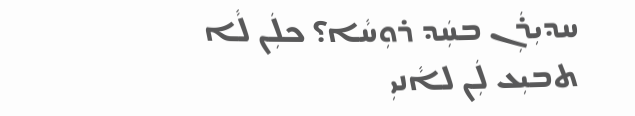ܚܕܝܼܪܲܢ ܒܚܲܕ ܪܘܼܚܵܐ؟ ܟܠܲܢ ܠܵܐ ܬܒܝܼܥ ܠܲܢ ܠܐܵܢܝܼ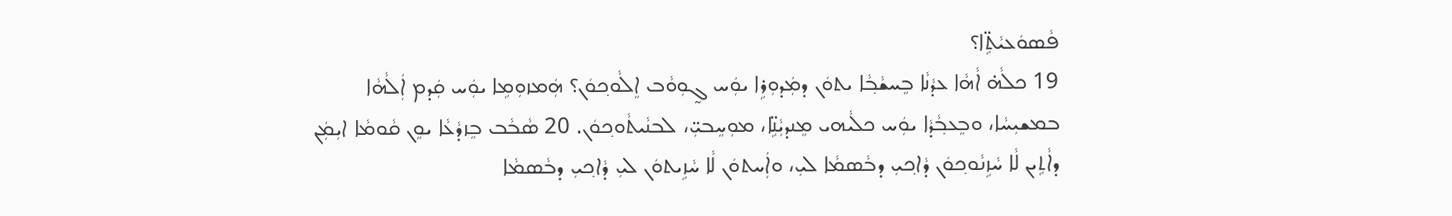ܦܵܣܘܿܥܝܵܬܹ̈ܐ؟
19 ܟܠܵܗ̇ ܐܵܗܵܐ ܥܕܵܢܵܐ ܒܸܚܫܵܒ݂ܵܐ ܝܬܘܿܢ ܕܡܲܕܘܼܪܹܐ ܝܘܲܚ ܓ̰ܘܼܘܵܒ ܐܸܠܵܘܟ݂ܘܿܢ؟ ܗܲܡܙܘܼܡܹܐ ܝܘܲܚ ܩܲܕܡ ܐܲܠܵܗܵܐ ܒܡܫܝܼܚܵܐ، ܘܒܸܥܒ݂ܵܕܵܐ ܝܘܲܚ ܟܠܵܝܗܝ ܡܸܢܕܝܼܵܢܹ̈ܐ، ܡܘܼܚܸܒܝܼ̈، ܠܒܢܵܝܬܵܘܟ݂ܘܿܢ. 20 ܣܵܒܵܒ ܒܸܙܕܵܥܵܐ ܝܘܸܢ ܩܵܘܡܵܐ ܐܝܼܡܲܢ ܕܐܵܬܹܝܢ ܠܵܐ ܚܵܙܹܢܵܘܟ݂ܘܿܢ ܕܵܐܟ݂ܝܼ ܕܒܵܣܡܵܐ ܠܝܼ، ܘܐܲܚܬܘܿܢ ܠܵܐ ܚܵܙܹܝܬܘܿܢ ܠܝܼ ܕܵܐܟ݂ܝܼ ܕܒܵܣܡܵܐ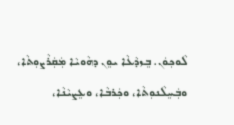ܠܵܘܟ݂ܘܿܢ. ܒܸܙܕܵܥܵܐ ܝܘܸܢ ܕܗܵܘܝܵܐ ܡܲܩܲܪܵܨܘܼܬܵܐ، ܘܒܲܚܸܠܵܢܘܼܬܵܐ، ܘܟܲܪܒܵܐ، ܘܥܸܨܝܵܢܵܐ،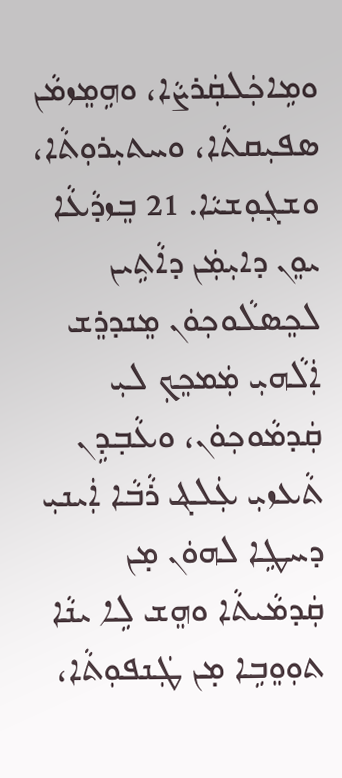ܘܡܹܐܟܲܠܩܲܪܨܵܐ، ܘܗܹܡܸܙܡܵܢ ܣܦܝܼܩܬܵܐ، ܘܚܬܝܼܪܘܼܬܵܐ، ܘܫܓ݂ܘܼܫܝܵܐ. 21 ܒܸܙܕܵܥܵܐ ܝܘܸܢ ܕܐܝܼܡܲܢ ܕܐܵܬܹܝܢ ܠܟܸܣܠܵܘܟ݂ܘܿܢ ܡܸܢܕܪܸܫ ܐܲܠܵܗܝܼ ܡܲܡܟܸܟ݂ ܠܝܼ ܩܲܕܡܵܘܟ݂ܘܿܢ، ܘܥܵܒ݂ܕܹܢ ܬܵܥܙܝܼ ܥܲܠܔ ܪܵܒܵܐ ܐܲܝܢܝܼ ܕܚܛܹܐ ܠܗܘܿܢ ܡ̣ܢ ܩܲܕܡܵܝܬܵܐ ܘܗܸܫ ܠܹܐ ܝܢܵܐ ܬܘܼܘܸܒܹܐ ܡ̣ܢ ܛܲܢܦܘܼܬܵܐ،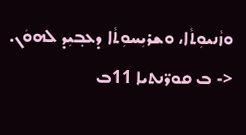ܘܙܵܢܝܘܼܬܵܐ، ܘܫܪܝܼܚܘܼܬܵܐ ܕܥܒ݂ܝܼܕ ܠܗܘܿܢ.
<- ܒ ܩܘܪ̈ܢܬܝܐ 11ܒ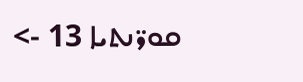ܩܘܪ̈ܢܬܝܐ 13 ->